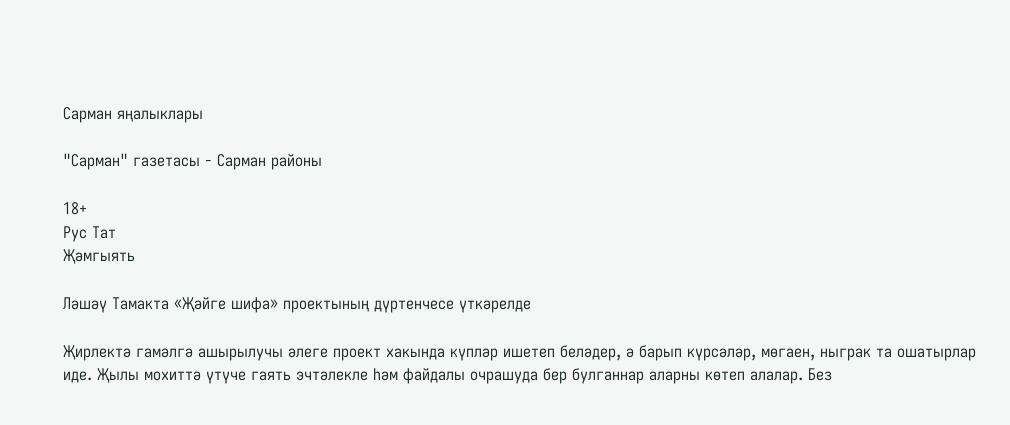Сарман яңалыклары

"Сарман" газетасы - Сарман районы

18+
Рус Тат
Җәмгыять

Ләшәү Тамакта «Җәйге шифа» проектының дүртенчесе үткәрелде

Җирлектә гамәлгә ашырылучы әлеге проект хакында күпләр ишетеп беләдер, ә барып күрсәләр, мөгаен, ныграк та ошатырлар иде. Җылы мохиттә үтүче гаять эчтәлекле һәм файдалы очрашуда бер булганнар аларны көтеп алалар. Без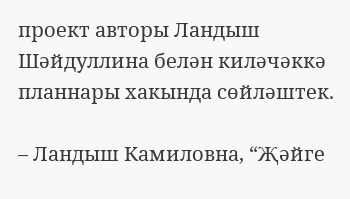проект авторы Ландыш Шәйдуллина белән киләчәккә планнары хакында сөйләштек.

– Ландыш Камиловна, “Җәйге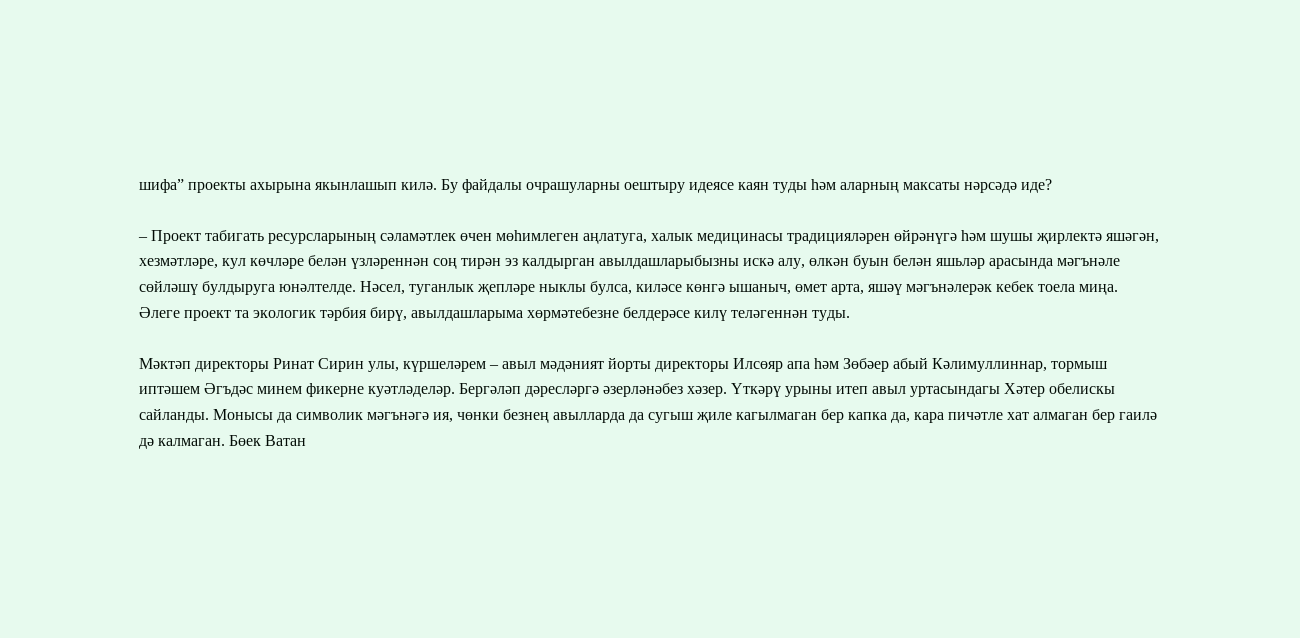шифа” проекты ахырына якынлашып килә. Бу файдалы очрашуларны оештыру идеясе каян туды һәм аларның максаты нәрсәдә иде?

– Проект табигать ресурсларының сәламәтлек өчен мөһимлеген аңлатуга, халык медицинасы традицияләрен өйрәнүгә һәм шушы җирлектә яшәгән, хезмәтләре, кул көчләре белән үзләреннән соң тирән эз калдырган авылдашларыбызны искә алу, өлкән буын белән яшьләр арасында мәгънәле сөйләшү булдыруга юнәлтелде. Нәсел, туганлык җепләре ныклы булса, киләсе көнгә ышаныч, өмет арта, яшәү мәгънәлерәк кебек тоела миңа. Әлеге проект та экологик тәрбия бирү, авылдашларыма хөрмәтебезне белдерәсе килү теләгеннән туды.

Мәктәп директоры Ринат Сирин улы, күршеләрем – авыл мәдәният йорты директоры Илсөяр апа һәм Зөбәер абый Кәлимуллиннар, тормыш иптәшем Әгъдәс минем фикерне куәтләделәр. Бергәләп дәресләргә әзерләнәбез хәзер. Үткәрү урыны итеп авыл уртасындагы Хәтер обелискы сайланды. Монысы да символик мәгънәгә ия, чөнки безнең авылларда да сугыш җиле кагылмаган бер капка да, кара пичәтле хат алмаган бер гаилә дә калмаган. Бөек Ватан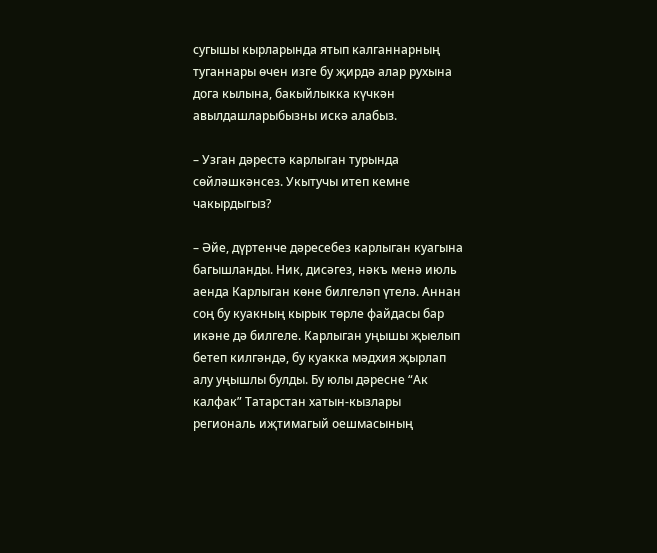сугышы кырларында ятып калганнарның туганнары өчен изге бу җирдә алар рухына дога кылына, бакыйлыкка күчкән авылдашларыбызны искә алабыз.

– Узган дәрестә карлыган турында сөйләшкәнсез. Укытучы итеп кемне чакырдыгыз?

– Әйе, дүртенче дәресебез карлыган куагына багышланды. Ник, дисәгез, нәкъ менә июль аенда Карлыган көне билгеләп үтелә. Аннан соң бу куакның кырык төрле файдасы бар икәне дә билгеле. Карлыган уңышы җыелып бетеп килгәндә, бу куакка мәдхия җырлап алу уңышлы булды. Бу юлы дәресне “Ак калфак” Татарстан хатын-кызлары региональ иҗтимагый оешмасының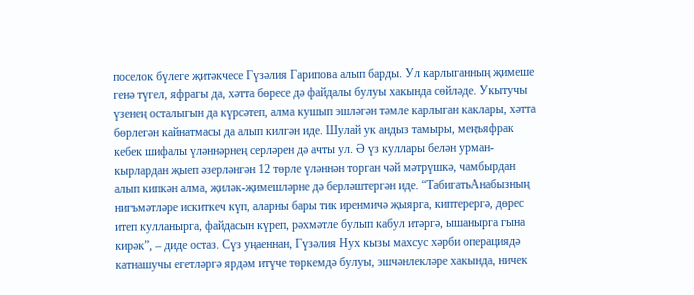поселок бүлеге җитәкчесе Гүзәлия Гарипова алып барды. Ул карлыганның җимеше генә түгел, яфрагы да, хәтта бөресе дә файдалы булуы хакында сөйләде. Укытучы үзенең осталыгын да күрсәтеп, алма кушып эшләгән тәмле карлыган каклары, хәтта бөрлегән кайнатмасы да алып килгән иде. Шулай ук андыз тамыры, меңъяфрак кебек шифалы үләннәрнең серләрен дә ачты ул. Ә үз куллары белән урман-кырлардан җыеп әзерләнгән 12 төрле үләннән торган чәй мәтрүшкә, чамбырдан алып кипкән алма, җиләк-җимешләрне дә берләштергән иде. “ТабигатьАнабызның нигъмәтләре искиткеч күп, аларны бары тик иренмичә җыярга, киптерергә, дөрес итеп кулланырга, файдасын күреп, рәхмәтле булып кабул итәргә, ышанырга гына кирәк”, – диде остаз. Сүз уңаеннан, Гүзәлия Нух кызы махсус хәрби операциядә катнашучы егетләргә ярдәм итүче төркемдә булуы, эшчәнлекләре хакында, ничек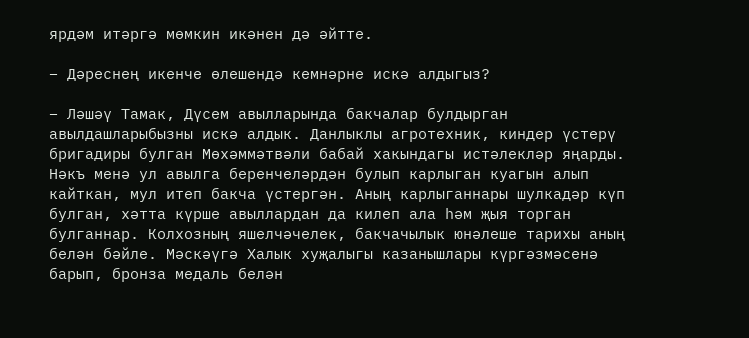ярдәм итәргә мөмкин икәнен дә әйтте.

– Дәреснең икенче өлешендә кемнәрне искә алдыгыз?

– Ләшәү Тамак, Дүсем авылларында бакчалар булдырган авылдашларыбызны искә алдык. Данлыклы агротехник, киндер үстерү бригадиры булган Мөхәммәтвәли бабай хакындагы истәлекләр яңарды. Нәкъ менә ул авылга беренчеләрдән булып карлыган куагын алып кайткан, мул итеп бакча үстергән. Аның карлыганнары шулкадәр күп булган, хәтта күрше авыллардан да килеп ала һәм җыя торган булганнар. Колхозның яшелчәчелек, бакчачылык юнәлеше тарихы аның белән бәйле. Мәскәүгә Халык хуҗалыгы казанышлары күргәзмәсенә барып, бронза медаль белән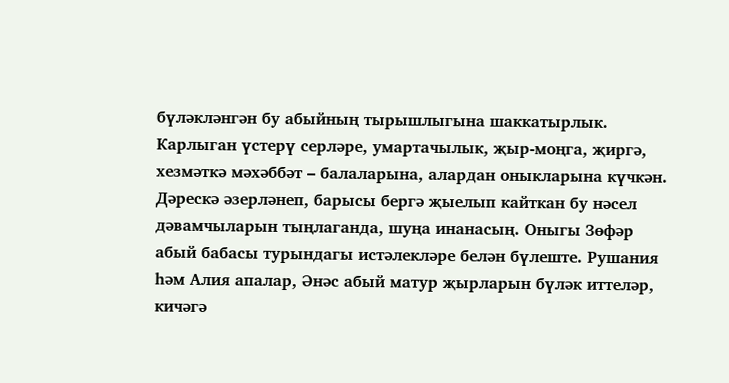бүләкләнгән бу абыйның тырышлыгына шаккатырлык. Карлыган үстерү серләре, умартачылык, җыр-моңга, җиргә, хезмәткә мәхәббәт – балаларына, алардан оныкларына күчкән. Дәрескә әзерләнеп, барысы бергә җыелып кайткан бу нәсел дәвамчыларын тыңлаганда, шуңа инанасың. Оныгы Зөфәр абый бабасы турындагы истәлекләре белән бүлеште. Рушания һәм Алия апалар, Әнәс абый матур җырларын бүләк иттеләр, кичәгә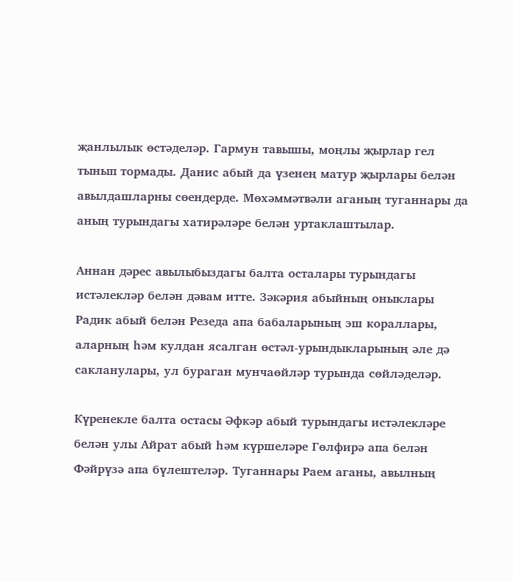җанлылык өстәделәр. Гармун тавышы, моңлы җырлар гел тынып тормады. Данис абый да үзенең матур җырлары белән авылдашларны сөендерде. Мөхәммәтвәли аганың туганнары да аның турындагы хатирәләре белән уртаклаштылар.

Аннан дәрес авылыбыздагы балта осталары турындагы истәлекләр белән дәвам итте. Зәкәрия абыйның оныклары Радик абый белән Резеда апа бабаларының эш кораллары, аларның һәм кулдан ясалган өстәл-урындыкларының әле дә сакланулары, ул бураган мунчаөйләр турында сөйләделәр.

Күренекле балта остасы Әфкәр абый турындагы истәлекләре белән улы Айрат абый һәм күршеләре Гөлфирә апа белән Фәйрүзә апа бүлештеләр. Туганнары Раем аганы, авылның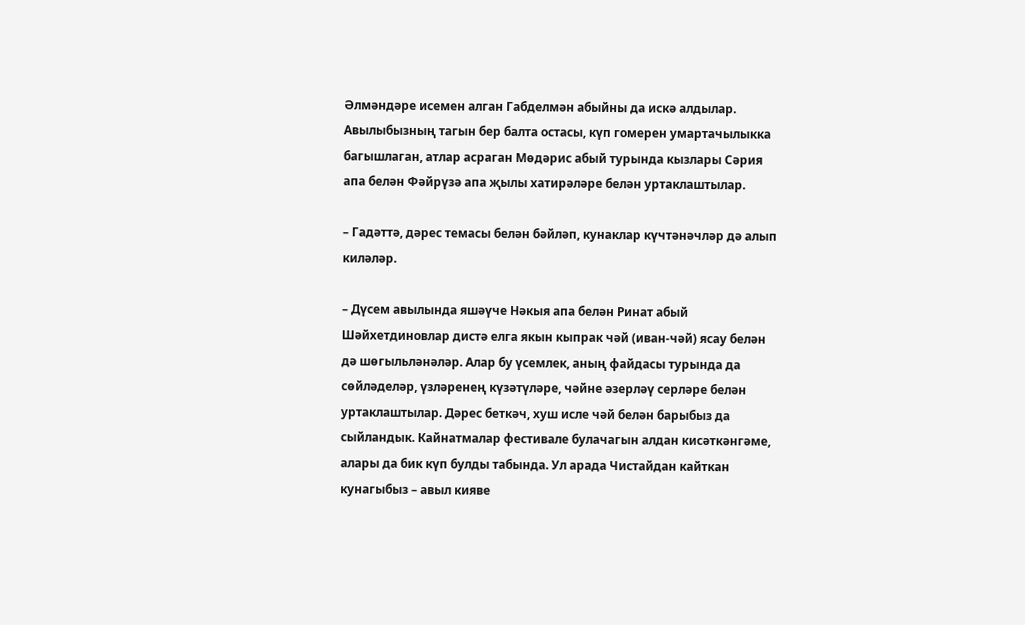Әлмәндәре исемен алган Габделмән абыйны да искә алдылар. Авылыбызның тагын бер балта остасы, күп гомерен умартачылыкка багышлаган, атлар асраган Мөдәрис абый турында кызлары Сәрия апа белән Фәйрүзә апа җылы хатирәләре белән уртаклаштылар.

– Гадәттә, дәрес темасы белән бәйләп, кунаклар күчтәнәчләр дә алып киләләр.

– Дүсем авылында яшәүче Нәкыя апа белән Ринат абый Шәйхетдиновлар дистә елга якын кыпрак чәй (иван-чәй) ясау белән дә шөгыльләнәләр. Алар бу үсемлек, аның файдасы турында да сөйләделәр, үзләренең күзәтүләре, чәйне әзерләү серләре белән уртаклаштылар. Дәрес беткәч, хуш исле чәй белән барыбыз да сыйландык. Кайнатмалар фестивале булачагын алдан кисәткәнгәме, алары да бик күп булды табында. Ул арада Чистайдан кайткан кунагыбыз – авыл кияве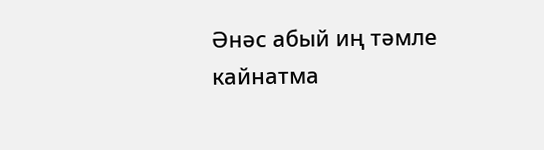Әнәс абый иң тәмле кайнатма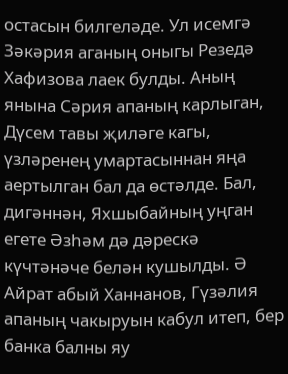остасын билгеләде. Ул исемгә Зәкәрия аганың оныгы Резедә Хафизова лаек булды. Аның янына Сәрия апаның карлыган, Дүсем тавы җиләге кагы, үзләренең умартасыннан яңа аертылган бал да өстәлде. Бал, дигәннән, Яхшыбайның уңган егете Әзһәм дә дәрескә күчтәнәче белән кушылды. Ә Айрат абый Ханнанов, Гүзәлия апаның чакыруын кабул итеп, бер банка балны яу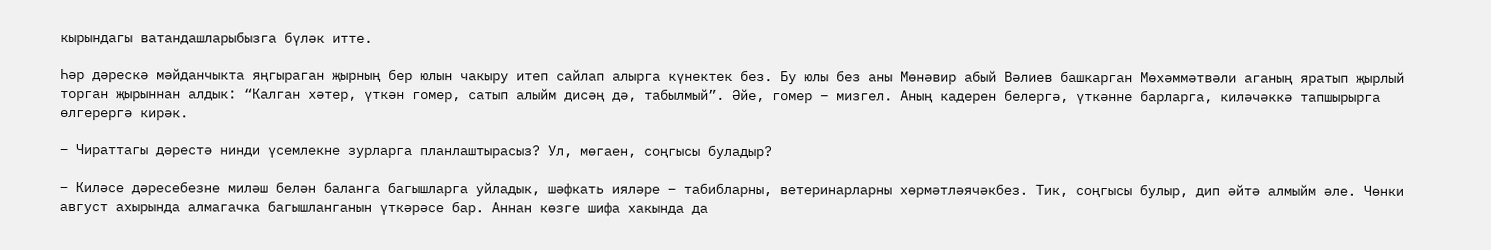кырындагы ватандашларыбызга бүләк итте.

Һәр дәрескә мәйданчыкта яңгыраган җырның бер юлын чакыру итеп сайлап алырга күнектек без. Бу юлы без аны Мөнәвир абый Вәлиев башкарган Мөхәммәтвәли аганың яратып җырлый торган җырыннан алдык: “Калган хәтер, үткән гомер, сатып алыйм дисәң дә, табылмый”. Әйе, гомер – мизгел. Аның кадерен белергә, үткәнне барларга, киләчәккә тапшырырга өлгерергә кирәк.

– Чираттагы дәрестә нинди үсемлекне зурларга планлаштырасыз? Ул, мөгаен, соңгысы буладыр?

– Киләсе дәресебезне миләш белән баланга багышларга уйладык, шәфкать ияләре – табибларны, ветеринарларны хөрмәтләячәкбез. Тик, соңгысы булыр, дип әйтә алмыйм әле. Чөнки август ахырында алмагачка багышланганын үткәрәсе бар. Аннан көзге шифа хакында да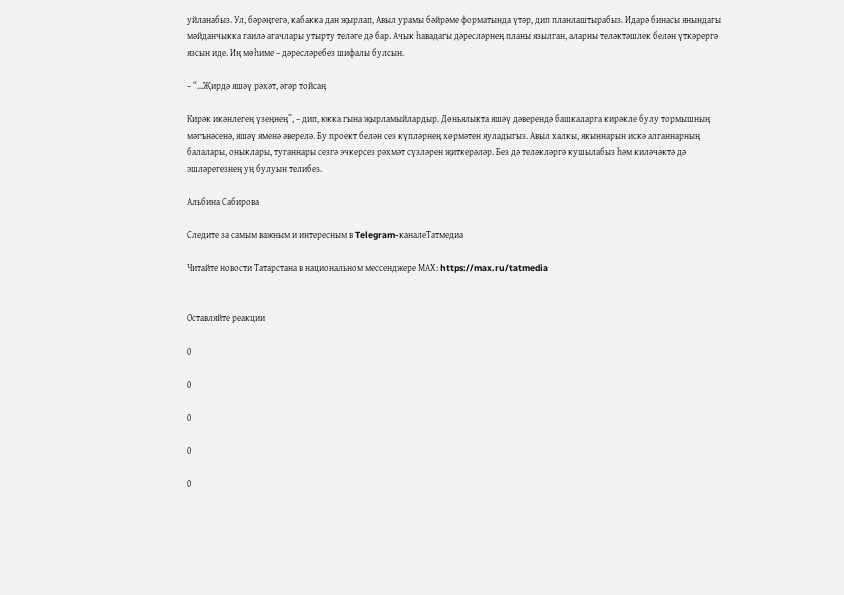уйланабыз. Ул, бәрәңгегә, кабакка дан җырлап, Авыл урамы бәйрәме форматында үтәр, дип планлаштырабыз. Идарә бинасы янындагы мәйданчыкка гаилә агачлары утырту теләге дә бар. Ачык һавадагы дәресләрнең планы язылган, аларны теләктәшлек белән үткәрергә язсын иде. Иң мөһиме – дәресләребез шифалы булсын.

– “...Җирдә яшәү рәхәт, әгәр тойсаң

Кирәк икәнлегең үзеңнең”, – дип, юкка гына җырламыйлардыр. Дөньялыкта яшәү дәверендә башкаларга кирәкле булу тормышның мәгънәсенә, яшәү яменә әверелә. Бу проект белән сез күпләрнең хөрмәтен яуладыгыз. Авыл халкы, якыннарын искә алганнарның балалары, оныклары, туганнары сезгә эчкерсез рәхмәт сүзләрен җиткерәләр. Без дә теләкләргә кушылабыз һәм киләчәктә дә эшләрегезнең уң булуын телибез.

Альбина Сабирова

Следите за самым важным и интересным в Telegram-каналеТатмедиа

Читайте новости Татарстана в национальном мессенджере MАХ: https://max.ru/tatmedia


Оставляйте реакции

0

0

0

0

0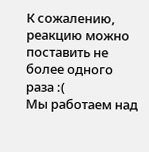К сожалению, реакцию можно поставить не более одного раза :(
Мы работаем над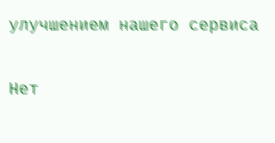улучшением нашего сервиса

Нет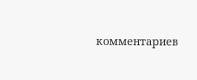комментариев